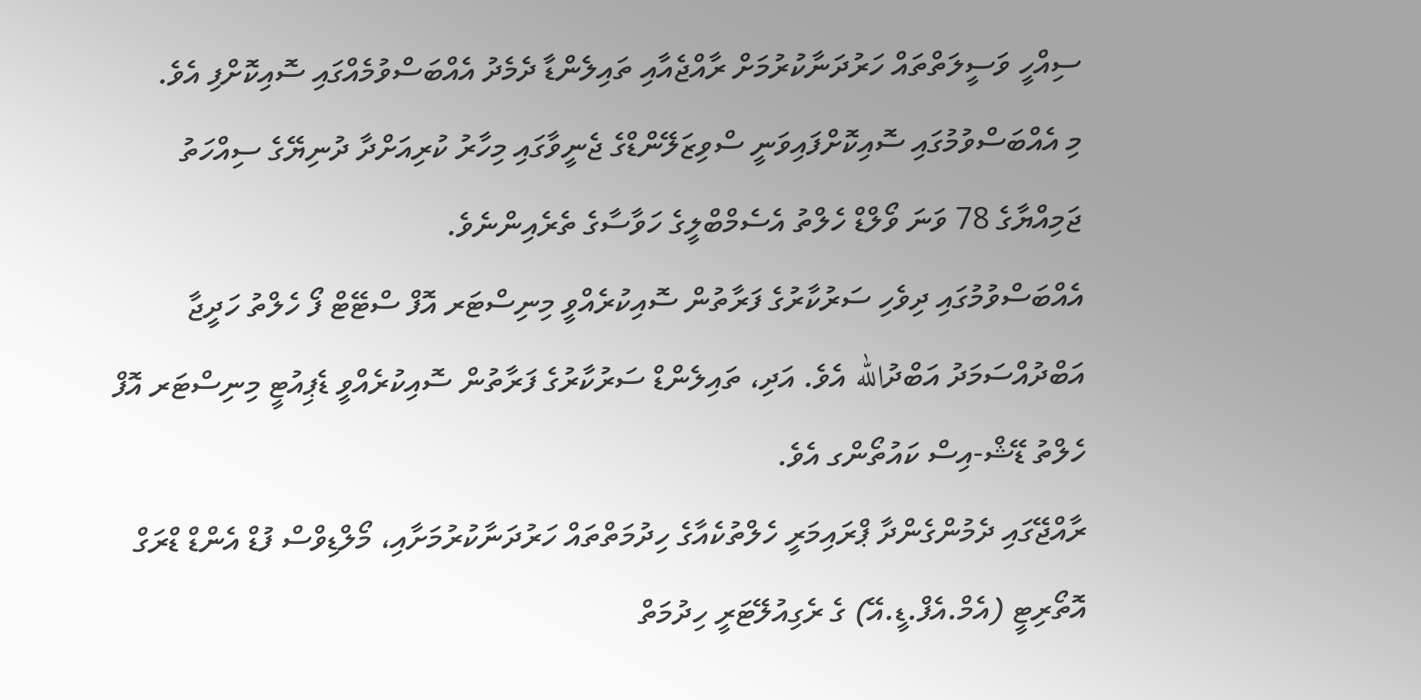ސިއްހީ ވަސީލަތްތައް ހަރުދަނާކުރުމަށް ރާއްޖެއާއި ތައިލެންޑާ ދެމެދު އެއްބަސްވުމެއްގައި ސޮއިކޮށްފި އެވެ.
މި އެއްބަސްވުމުގައި ސޮއިކޮށްފައިވަނީ ސްވިޒަލޭންޑްގެ ޖެނީވާގައި މިހާރު ކުރިއަށްދާ ދުނިޔޭގެ ސިއްހަތު ޖަމިއްޔާގެ 78 ވަނަ ވޯލްޑް ހެލްތު އެސެމްބްލީގެ ހަވާސާގެ ތެރެއިންނެވެ.
އެއްބަސްވުމުގައި ދިވެހި ސަރުކާރުގެ ފަރާތުން ސޮއިކުރެއްވީ މިނިސްޓަރ އޮފް ސްޓޭޓް ފޯ ހެލްތު ހަދީޖާ އަބްދުއްސަމަދު އަބްދުالله އެވެ. އަދި، ތައިލެންޑް ސަރުކާރުގެ ފަރާތުން ސޮއިކުރެއްވީ ޑެޕިއުޓީ މިނިސްޓަރ އޮފް ހެލްތު ޑޭޝް-އިސް ކައުތޯންގ އެވެ.
ރާއްޖޭގައި ދެމުންގެންދާ ޕްރައިމަރީ ހެލްތުކެއާގެ ހިދުމަތްތައް ހަރުދަނާކުރުމަށާއި، މޯލްޑިވްސް ފުޑް އެންޑް ޑްރަގް އޮތޯރިޓީ (އެމް.އެފް.ޑީ.އޭ) ގެ ރެގިއުލޭޓަރީ ހިދުމަތް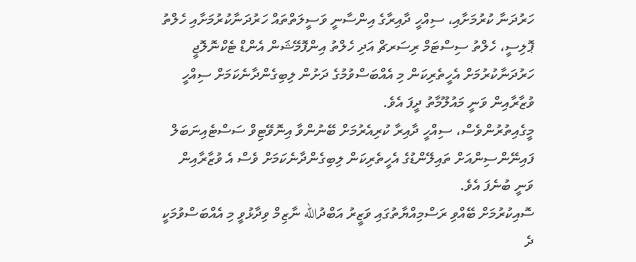ހަރުދަނާ ކުރުމަށާއި، ސިއްހީ ދާއިރާގެ އިންސާނީ ވަސީލަތްތައް ހަރުދަނާކުރުމަށާއި ހެލްތު ޕޮލިސީ، ހެލްތު ސިސްޓަމް ރިސަރޗް އަދި ހެލްތު އިންފޮމޭޝަން އެންޑް ޓެކްނޮލޮޖީ ހަރުދަނާކުރުމަށް އެހީތެރިކަން މި އެއްބަސްވުމުގެ ދަށުން ލިބިގެންދާނެކަމަށް ސިއްހީ ވުޒާރާއިން ވަނީ މައުލޫމާތު ދީފަ އެވެ.
މީގެއިތުރުންވެސް، ސިއްހީ ދާއިރާ ކުރިއެރުމަށް ބޭނުންވާ އިނޮވޭޓިވް ސަސްޓެއިނަބަލް ފައިނޭންސިންއަށް ތައިލޭންޑުގެ އެހީތެރިކަން ލިބިގެންދާނެކަމަށް ވެސް އެ ވުޒާރާއިން ވަނީ ބުނެފަ އެވެ.
ސޮއިކުރުމަށް ބޭއްވި ރަސްމިއްޔާތުގައި ވަޒީރު އަބްދުالله ނާޒިމް ވިދާޅުވީ މި އެއްބަސްވުމަކީ ދެ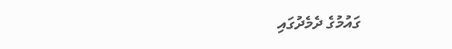ގައުމުގެ ދެމެދުގައި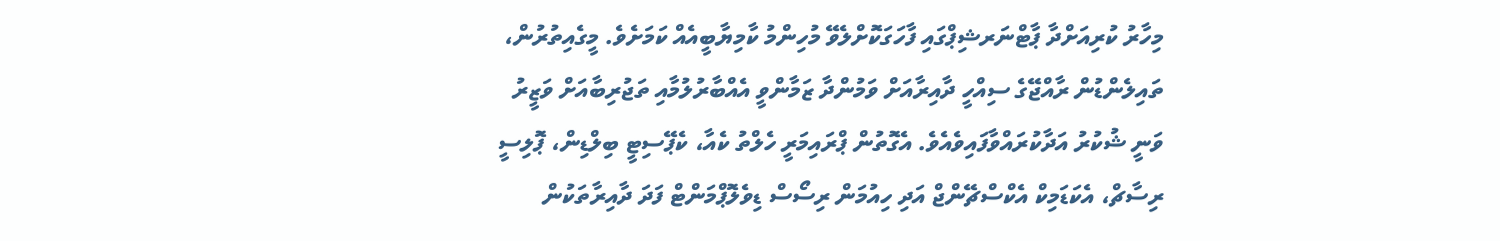މިހާރު ކުރިއަށްދާ ޕާޓްނަރޝިޕްގައި ފާހަގަކޮށްލެވޭ މުހިންމު ކާމިޔާބީއެއް ކަމަށެވެ. މީގެއިތުރުން، ތައިލެންޑުން ރާއްޖޭގެ ސިއްހީ ދާއިރާއަށް ވަމުންދާ ޒަމާންވީ އެއްބާރުލުމާއި ތަޖުރިބާއަށް ވަޒީރު ވަނީ ޝުކުރު އަދާކުރައްވާފައިވެއެވެ. އެގޮތުން ޕްރައިމަރީ ހެލްތު ކެއާ، ކެޕޭސިޓީ ބިލްޑިން، ޕޮލިސީ ރިސާޗް، އެކަޑަމިކް އެކްސްޗޭންޖް އަދި ހިއުމަން ރިސޯސް ޑިވެލޮޕްމަންޓް ފަދަ ދާއިރާތަކުން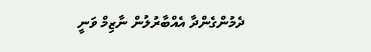ދެމުންގެންދާ އެއްބާރުލުން ނާޒިމް ވަނީ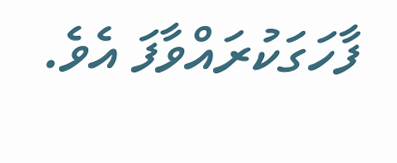ފާހަގަކުރައްވާފަ އެވެ.